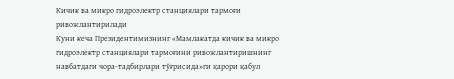Кичик ва микро гидроэлектр станциялари тармоғи ривожлантирилади
Куни кеча Президентимизнинг «Мамлакатда кичик ва микро гидроэлектр станциялари тармоғини ривожлантиришнинг навбатдаги чора-тадбирлари тўғрисида»ги қарори қабул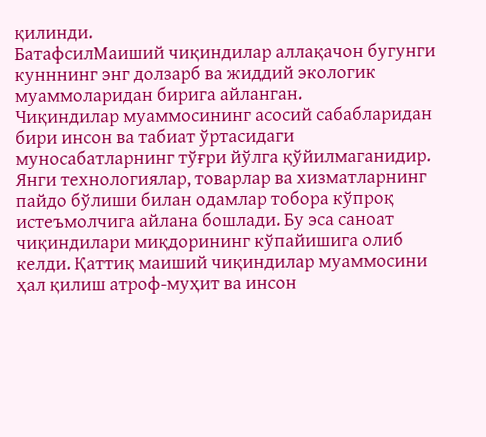қилинди.
БатафсилМаиший чиқиндилар аллақачон бугунги кунннинг энг долзарб ва жиддий экологик муаммоларидан бирига айланган.
Чиқиндилар муаммосининг асосий сабабларидан бири инсон ва табиат ўртасидаги муносабатларнинг тўғри йўлга қўйилмаганидир. Янги технологиялар, товарлар ва хизматларнинг пайдо бўлиши билан одамлар тобора кўпроқ истеъмолчига айлана бошлади. Бу эса саноат чиқиндилари миқдорининг кўпайишига олиб келди. Қаттиқ маиший чиқиндилар муаммосини ҳал қилиш атроф-муҳит ва инсон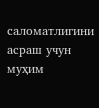саломатлигини асраш учун муҳим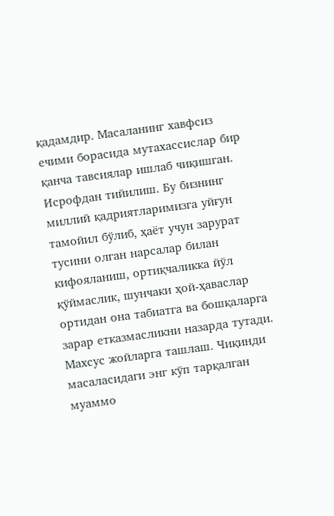қадамдир. Масаланинг хавфсиз ечими борасида мутахассислар бир қанча тавсиялар ишлаб чиқишган.
Исрофдан тийилиш. Бу бизнинг миллий қадриятларимизга уйғун тамойил бўлиб, ҳаёт учун зарурат тусини олган нарсалар билан кифояланиш, ортиқчаликка йўл қўймаслик, шунчаки ҳой-ҳаваслар ортидан она табиатга ва бошқаларга зарар етказмасликни назарда тутади.
Махсус жойларга ташлаш. Чиқинди масаласидаги энг кўп тарқалган муаммо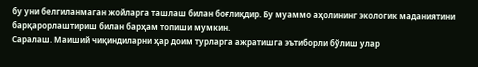бу уни белгиланмаган жойларга ташлаш билан боғлиқдир. Бу муаммо аҳолининг экологик маданиятини барқарорлаштириш билан барҳам топиши мумкин.
Саралаш. Маиший чиқиндиларни ҳар доим турларга ажратишга эътиборли бўлиш улар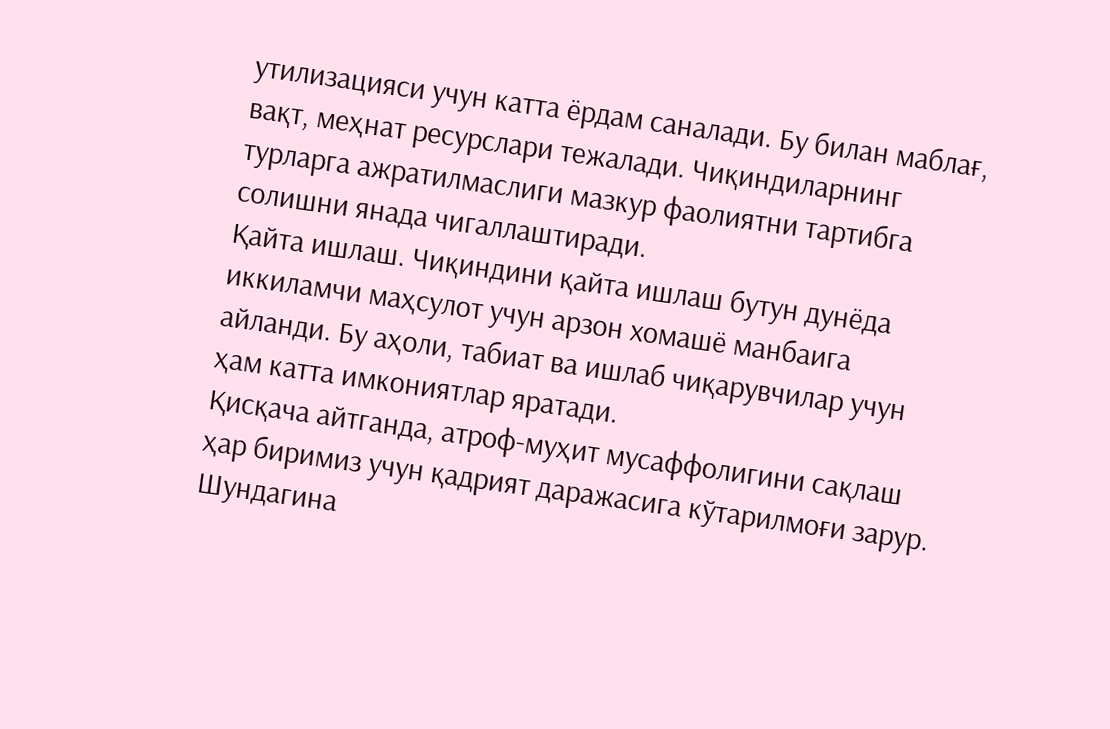утилизацияси учун катта ёрдам саналади. Бу билан маблағ, вақт, меҳнат ресурслари тежалади. Чиқиндиларнинг турларга ажратилмаслиги мазкур фаолиятни тартибга солишни янада чигаллаштиради.
Қайта ишлаш. Чиқиндини қайта ишлаш бутун дунёда иккиламчи маҳсулот учун арзон хомашё манбаига айланди. Бу аҳоли, табиат ва ишлаб чиқарувчилар учун ҳам катта имкониятлар яратади.
Қисқача айтганда, атроф-муҳит мусаффолигини сақлаш ҳар биримиз учун қадрият даражасига кўтарилмоғи зарур. Шундагина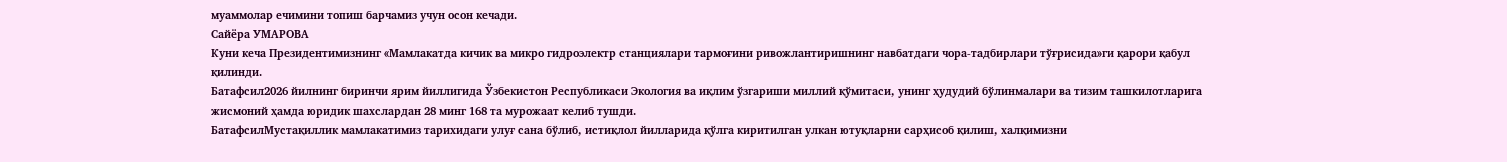муаммолар ечимини топиш барчамиз учун осон кечади.
Сайёра УМАРОВА
Куни кеча Президентимизнинг «Мамлакатда кичик ва микро гидроэлектр станциялари тармоғини ривожлантиришнинг навбатдаги чора-тадбирлари тўғрисида»ги қарори қабул қилинди.
Батафсил2026 йилнинг биринчи ярим йиллигида Ўзбекистон Республикаси Экология ва иқлим ўзгариши миллий қўмитаси, унинг ҳудудий бўлинмалари ва тизим ташкилотларига жисмоний ҳамда юридик шахслардан 28 минг 168 та мурожаат келиб тушди.
БатафсилМустақиллик мамлакатимиз тарихидаги улуғ сана бўлиб, истиқлол йилларида қўлга киритилган улкан ютуқларни сарҳисоб қилиш, халқимизни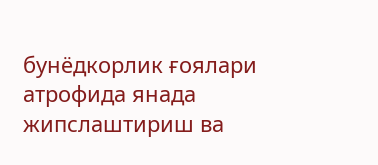бунёдкорлик ғоялари атрофида янада жипслаштириш ва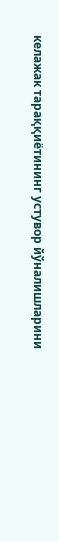келажак тараққиётининг устувор йўналишларини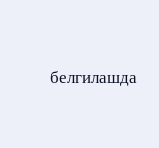белгилашда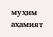муҳим аҳамият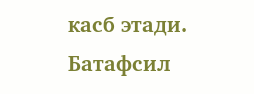касб этади.
Батафсил